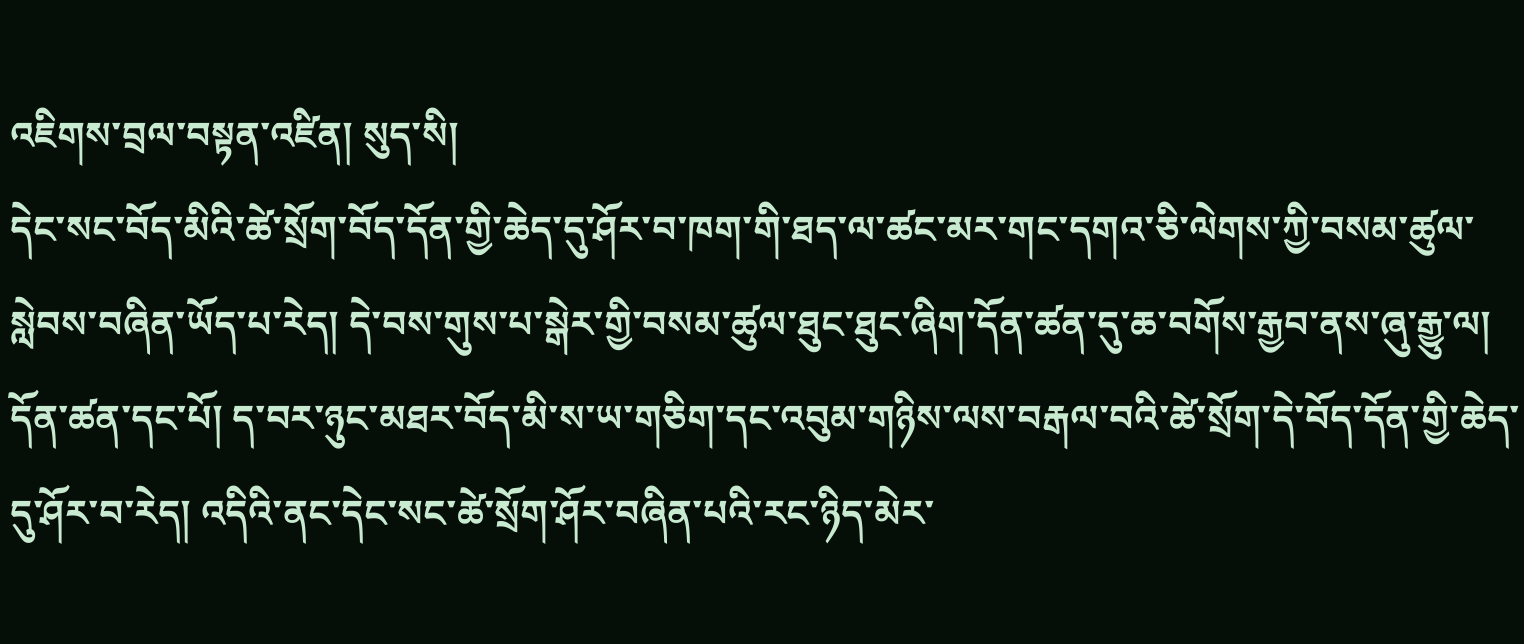འཇིགས་བྲལ་བསྟན་འཛིན། སུད་སི།
དེང་སང་བོད་མིའི་ཚེ་སྲོག་བོད་དོན་གྱི་ཆེད་དུ་ཤོར་བ་ཁག་གི་ཐད་ལ་ཚང་མར་གང་དགའ་ཅི་ལེགས་ཀྱི་བསམ་ཚུལ་སླེབས་བཞིན་ཡོད་པ་རེད། དེ་བས་གུས་པ་སྒེར་གྱི་བསམ་ཚུལ་ཐུང་ཐུང་ཞིག་དོན་ཚན་དུ་ཆ་བགོས་རྒྱབ་ནས་ཞུ་རྒྱུ་ལ།
དོན་ཚན་དང་པོ། ད་བར་ཉུང་མཐར་བོད་མི་ས་ཡ་གཅིག་དང་འབུམ་གཉིས་ལས་བརྒལ་བའི་ཚེ་སྲོག་དེ་བོད་དོན་གྱི་ཆེད་དུ་ཤོར་བ་རེད། འདིའི་ནང་དེང་སང་ཚེ་སྲོག་ཤོར་བཞིན་པའི་རང་ཉིད་མེར་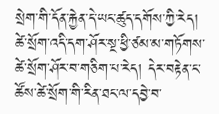སྲེག་གི་དོན་རྐྱེན་དེ་ཡང་ཚུད་དགོས་ཀྱི་རེད། ཚེ་སྲོག་འདི་དག་ཤོར་སྔ་ཕྱི་ཙམ་མ་གཏོགས་ཚེ་སྲོག་ཤོར་བ་གཅིག་པ་རེད། དེར་བརྟེན་ང་ཚོས་ཚེ་སྲོག་གི་རིན་ཐང་ལ་དབྱེ་བ་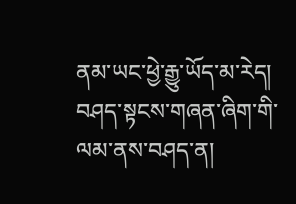ནམ་ཡང་ཕྱེ་རྒྱུ་ཡོད་མ་རེད། བཤད་སྟངས་གཞན་ཞིག་གི་ལམ་ནས་བཤད་ན།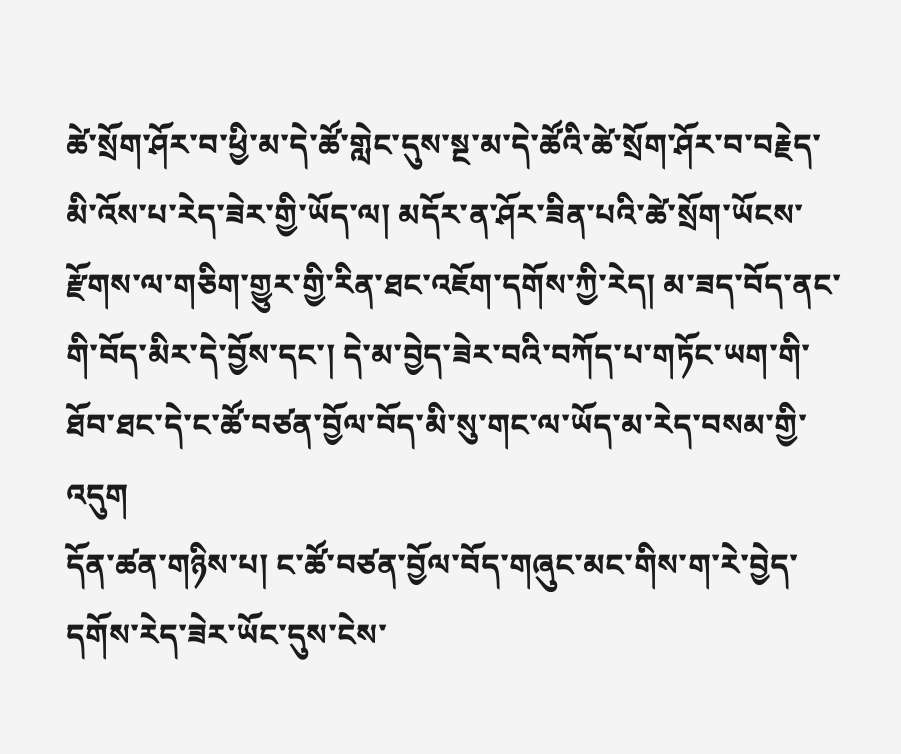ཚེ་སྲོག་ཤོར་བ་ཕྱི་མ་དེ་ཚོ་གླེང་དུས་སྔ་མ་དེ་ཚོའི་ཚེ་སྲོག་ཤོར་བ་བརྗེད་མི་འོས་པ་རེད་ཟེར་གྱི་ཡོད་ལ། མདོར་ན་ཤོར་ཟིན་པའི་ཚེ་སྲོག་ཡོངས་རྫོགས་ལ་གཅིག་གྱུར་གྱི་རིན་ཐང་འཇོག་དགོས་ཀྱི་རེད། མ་ཟད་བོད་ནང་གི་བོད་མིར་དེ་བྱོས་དང་། དེ་མ་བྱེད་ཟེར་བའི་བཀོད་པ་གཏོང་ཡག་གི་ཐོབ་ཐང་དེ་ང་ཚོ་བཙན་བྱོལ་བོད་མི་སུ་གང་ལ་ཡོད་མ་རེད་བསམ་གྱི་འདུག
དོན་ཚན་གཉིས་པ། ང་ཚོ་བཙན་བྱོལ་བོད་གཞུང་མང་གིས་ག་རེ་བྱེད་དགོས་རེད་ཟེར་ཡོང་དུས་ངེས་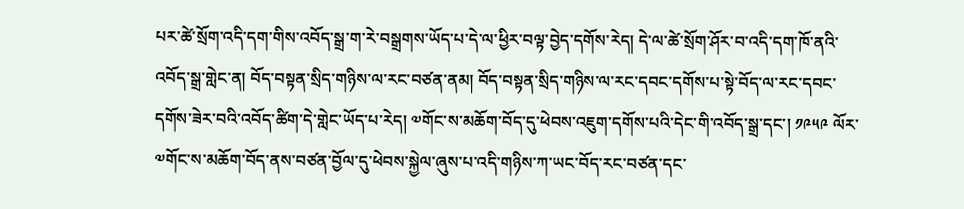པར་ཚེ་སྲོག་འདི་དག་གིས་འབོད་སྒྲ་ག་རེ་བསྒྲགས་ཡོད་པ་དེ་ལ་ཕྱིར་བལྟ་བྱེད་དགོས་རེད། དེ་ལ་ཚེ་སྲོག་ཤོར་བ་འདི་དག་ཁོ་ནའི་འབོད་སྒྲ་གླེང་ན། བོད་བསྟན་སྲིད་གཉིས་ལ་རང་བཙན་ནམ། བོད་བསྟན་སྲིད་གཉིས་ལ་རང་དབང་དགོས་པ་སྟེ་བོད་ལ་རང་དབང་དགོས་ཟེར་བའི་འབོད་ཚིག་དེ་གླེང་ཡོད་པ་རེད། ༧གོང་ས་མཆོག་བོད་དུ་ཕེབས་འཇུག་དགོས་པའི་དེང་གི་འབོད་སྒྲ་དང་། ༡༩༥༩ ལོར་༧གོང་ས་མཆོག་བོད་ནས་བཙན་བྱོལ་དུ་ཕེབས་སྐྱེལ་ཞུས་པ་འདི་གཉིས་ཀ་ཡང་བོད་རང་བཙན་དང་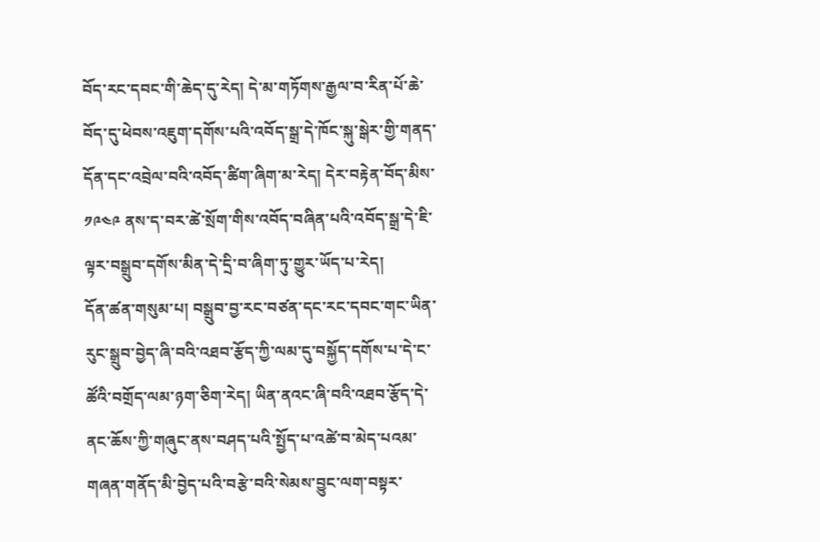བོད་རང་དབང་གི་ཆེད་དུ་རེད། དེ་མ་གཏོགས་རྒྱལ་བ་རིན་པོ་ཆེ་བོད་དུ་ཕེབས་འཇུག་དགོས་པའི་འབོད་སྒྲ་དེ་ཁོང་སྐུ་སྒེར་གྱི་གནད་དོན་དང་འབྲེལ་བའི་འབོད་ཚིག་ཞིག་མ་རེད། དེར་བརྟེན་བོད་མིས་ ༡༩༤༩ ནས་ད་བར་ཚེ་སྲོག་གིས་འབོད་བཞིན་པའི་འབོད་སྒྲ་དེ་ཇི་ལྟར་བསྒྲུབ་དགོས་མིན་དེ་དྲི་བ་ཞིག་ཏུ་གྱུར་ཡོད་པ་རེད།
དོན་ཚན་གསུམ་པ། བསྒྲུབ་བྱ་རང་བཙན་དང་རང་དབང་གང་ཡིན་རུང་སྒྲུབ་བྱེད་ཞི་བའི་འཐབ་རྩོད་ཀྱི་ལམ་དུ་བསྐྱོད་དགོས་པ་དེ་ང་ཚོའི་བགྲོད་ལམ་ཉག་ཅིག་རེད། ཡིན་ནའང་ཞི་བའི་འཐབ་རྩོད་དེ་ནང་ཆོས་ཀྱི་གཞུང་ནས་བཤད་པའི་སྤྱོད་པ་འཚེ་བ་མེད་པའམ་གཞན་གནོད་མི་བྱེད་པའི་བརྩེ་བའི་སེམས་བྱུང་ལག་བསྟར་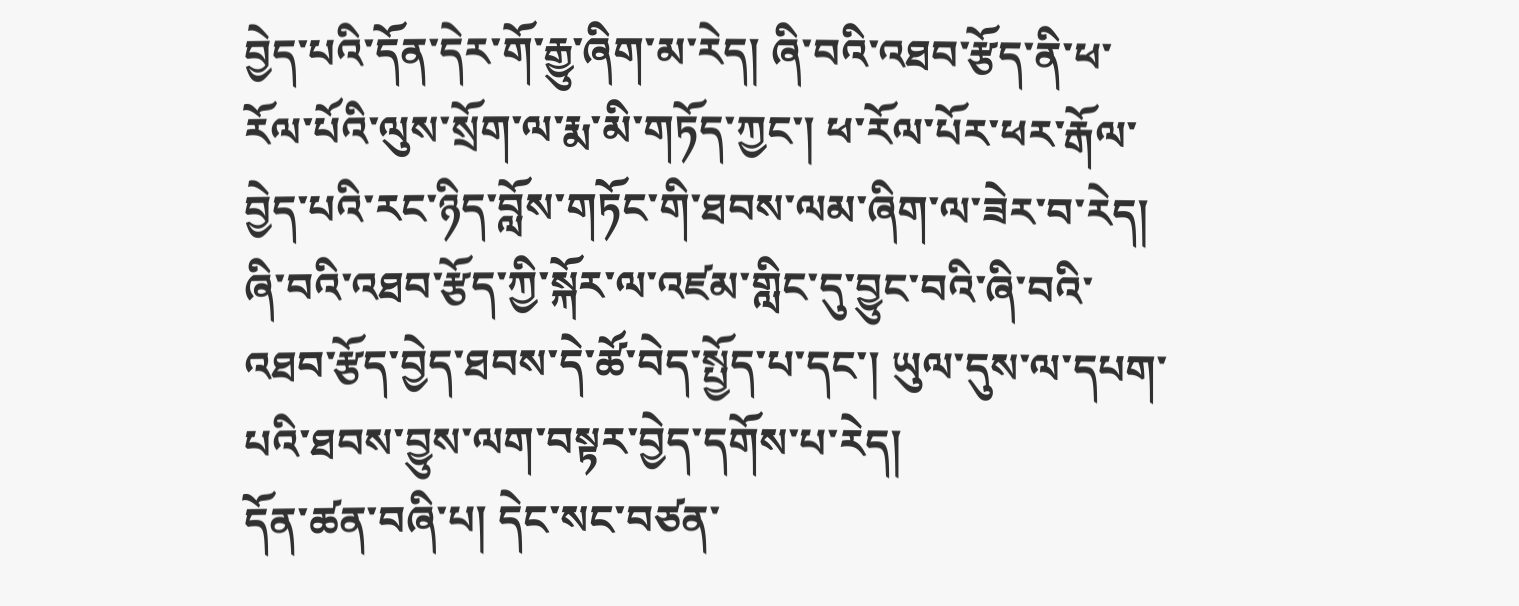བྱེད་པའི་དོན་དེར་གོ་རྒྱུ་ཞིག་མ་རེད། ཞི་བའི་འཐབ་རྩོད་ནི་ཕ་རོལ་པོའི་ལུས་སྲོག་ལ་རྨ་མི་གཏོད་ཀྱང་། ཕ་རོལ་པོར་ཕར་རྒོལ་བྱེད་པའི་རང་ཉིད་བློས་གཏོང་གི་ཐབས་ལམ་ཞིག་ལ་ཟེར་བ་རེད། ཞི་བའི་འཐབ་རྩོད་ཀྱི་སྐོར་ལ་འཛམ་གླིང་དུ་བྱུང་བའི་ཞི་བའི་འཐབ་རྩོད་བྱེད་ཐབས་དེ་ཚོ་བེད་སྤྱོད་པ་དང་། ཡུལ་དུས་ལ་དཔག་པའི་ཐབས་བྱུས་ལག་བསྟར་བྱེད་དགོས་པ་རེད།
དོན་ཚན་བཞི་པ། དེང་སང་བཙན་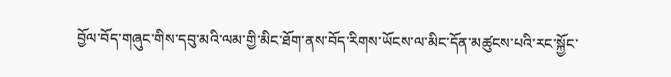བྱོལ་བོད་གཞུང་གིས་དབུ་མའི་ལམ་གྱི་མིང་ཐོག་ནས་བོད་རིགས་ཡོངས་ལ་མིང་དོན་མཚུངས་པའི་རང་སྐྱོང་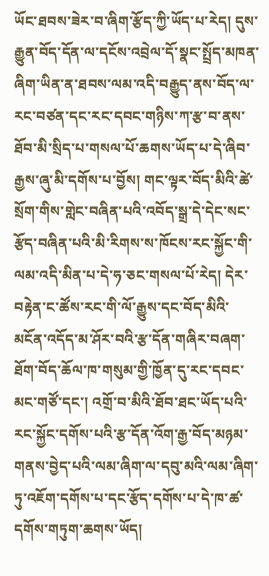ཡོང་ཐབས་ཟེར་བ་ཞིག་རྩོད་ཀྱི་ཡོད་པ་རེད། དུས་རྒྱུན་བོད་དོན་ལ་དངོས་འབྲེལ་དོ་སྣང་སྤྲོད་མཁན་ཞིག་ཡིན་ན་ཐབས་ལམ་འདི་བརྒྱུད་ནས་བོད་ལ་རང་བཙན་དང་རང་དབང་གཉིས་ཀ་རྩ་བ་ནས་ཐོབ་མི་སྲིད་པ་གསལ་པོ་ཆགས་ཡོད་པ་དེ་ཞིབ་རྒྱས་ཞུ་མི་དགོས་པ་བྱོས། གང་ལྟར་བོད་མིའི་ཚེ་སྲོག་གིས་གླེང་བཞིན་པའི་འབོད་སྒྲ་དེ་དེང་སང་རྩོད་བཞིན་པའི་མི་རིགས་ས་ཁོངས་རང་སྐྱོང་གི་ལམ་འདི་མིན་པ་དེ་ཧ་ཅང་གསལ་པོ་རེད། དེར་བརྟེན་ང་ཚོས་རང་གི་ལོ་རྒྱུས་དང་བོད་མིའི་མངོན་འདོད་མ་ཤོར་བའི་རྩ་དོན་གཞིར་བཞག་ཐོག་བོད་ཆོལ་ཁ་གསུམ་གྱི་ཁྱོན་དུ་རང་དབང་མང་གཙོ་དང་། འགྲོ་བ་མིའི་ཐོབ་ཐང་ཡོད་པའི་རང་སྐྱོང་དགོས་པའི་རྩ་དོན་འོག་རྒྱ་བོད་མཉམ་གནས་བྱེད་པའི་ལམ་ཞིག་ལ་དབུ་མའི་ལམ་ཞིག་ཏུ་འཇོག་དགོས་པ་དང་རྩོད་དགོས་པ་དེ་ཁ་ཚ་དགོས་གཏུག་ཆགས་ཡོད།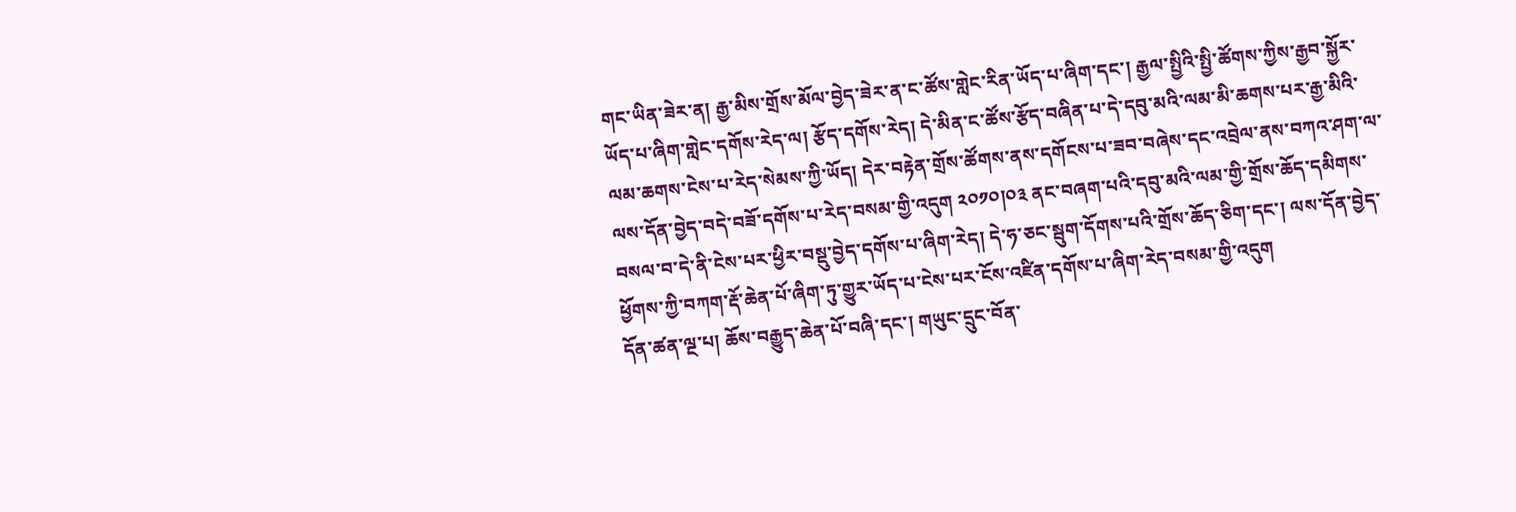གང་ཡིན་ཟེར་ན། རྒྱ་མིས་གྲོས་མོལ་བྱེད་ཟེར་ན་ང་ཚོས་གླེང་རིན་ཡོད་པ་ཞིག་དང་། རྒྱལ་སྤྱིའི་སྤྱི་ཚོགས་ཀྱིས་རྒྱབ་སྐྱོར་ཡོད་པ་ཞིག་གླེང་དགོས་རེད་ལ། རྩོད་དགོས་རེད། དེ་མིན་ང་ཚོས་རྩོད་བཞིན་པ་དེ་དབུ་མའི་ལམ་མི་ཆགས་པར་རྒྱ་མིའི་ལམ་ཆགས་ངེས་པ་རེད་སེམས་ཀྱི་ཡོད། དེར་བརྟེན་གྲོས་ཚོགས་ནས་དགོངས་པ་ཟབ་བཞེས་དང་འབྲེལ་ནས་བཀའ་ཤག་ལ་ལས་དོན་བྱེད་བདེ་བཟོ་དགོས་པ་རེད་བསམ་གྱི་འདུག ༢༠༡༠།༠༣ ནང་བཞག་པའི་དབུ་མའི་ལམ་གྱི་གྲོས་ཆོད་དམིགས་བསལ་བ་དེ་ནི་ངེས་པར་ཕྱིར་བསྡུ་བྱེད་དགོས་པ་ཞིག་རེད། དེ་ཧ་ཅང་སྦུག་དོགས་པའི་གྲོས་ཆོད་ཅིག་དང་། ལས་དོན་བྱེད་ཕྱོགས་ཀྱི་བཀག་རྡོ་ཆེན་པོ་ཞིག་ཏུ་གྱུར་ཡོད་པ་ངེས་པར་ངོས་འཛིན་དགོས་པ་ཞིག་རེད་བསམ་གྱི་འདུག
དོན་ཚན་ལྔ་པ། ཆོས་བརྒྱུད་ཆེན་པོ་བཞི་དང་། གཡུང་དྲུང་བོན་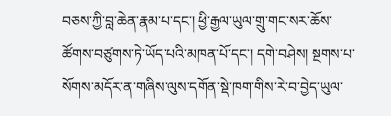བཅས་ཀྱི་བླ་ཆེན་རྣམ་པ་དང་། ཕྱི་རྒྱལ་ཡུལ་གྲུ་གང་སར་ཆོས་ཚོགས་བཙུགས་ཏེ་ཡོད་པའི་མཁན་པོ་དང་། དགེ་བཤེས། སྔགས་པ་སོགས་མདོར་ན་གཞིས་ལུས་དགོན་སྡེ་ཁག་གིས་རེ་བ་བྱེད་ཡུལ་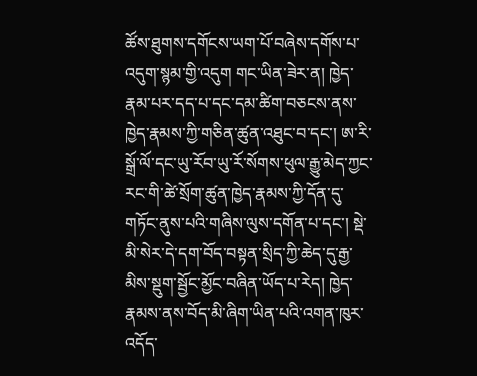ཚོས་ཐུགས་དགོངས་ཡག་པོ་བཞེས་དགོས་པ་འདུག་སྙམ་གྱི་འདུག གང་ཡིན་ཟེར་ན། ཁྱེད་རྣམ་པར་དད་པ་དང་དམ་ཚིག་བཅངས་ནས་ཁྱེད་རྣམས་ཀྱི་གཅིན་ཚུན་འཐུང་བ་དང་། ཨ་རི་སྒྲོ་ལོ་དང་ཡུ་རོབ་ཡུ་རོ་སོགས་ཕུལ་རྒྱུ་མེད་ཀྱང་རང་གི་ཚེ་སྲོག་ཚུན་ཁྱེད་རྣམས་ཀྱི་དོན་དུ་གཏོང་ནུས་པའི་གཞིས་ལུས་དགོན་པ་དང་། སྡེ་མི་སེར་དེ་དག་བོད་བསྟན་སྲིད་ཀྱི་ཆེད་དུ་རྒྱ་མིས་སྡུག་སྦྱོང་མྱོང་བཞིན་ཡོད་པ་རེད། ཁྱེད་རྣམས་ནས་བོད་མི་ཞིག་ཡིན་པའི་འགན་ཁུར་འདོད་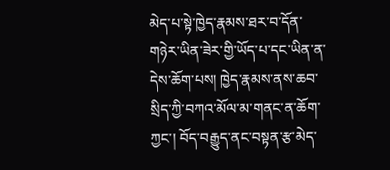མེད་པ་སྟེ་ཁྱེད་རྣམས་ཐར་བ་དོན་གཉེར་ཡིན་ཟེར་གྱི་ཡོད་པ་དང་ཡིན་ན་དེས་ཆོག་པས། ཁྱེད་རྣམས་ནས་ཆབ་སྲིད་ཀྱི་བཀའ་མོལ་མ་གནང་ན་ཆོག་ཀྱང་། བོད་བརྒྱུད་ནང་བསྟན་རྩ་མེད་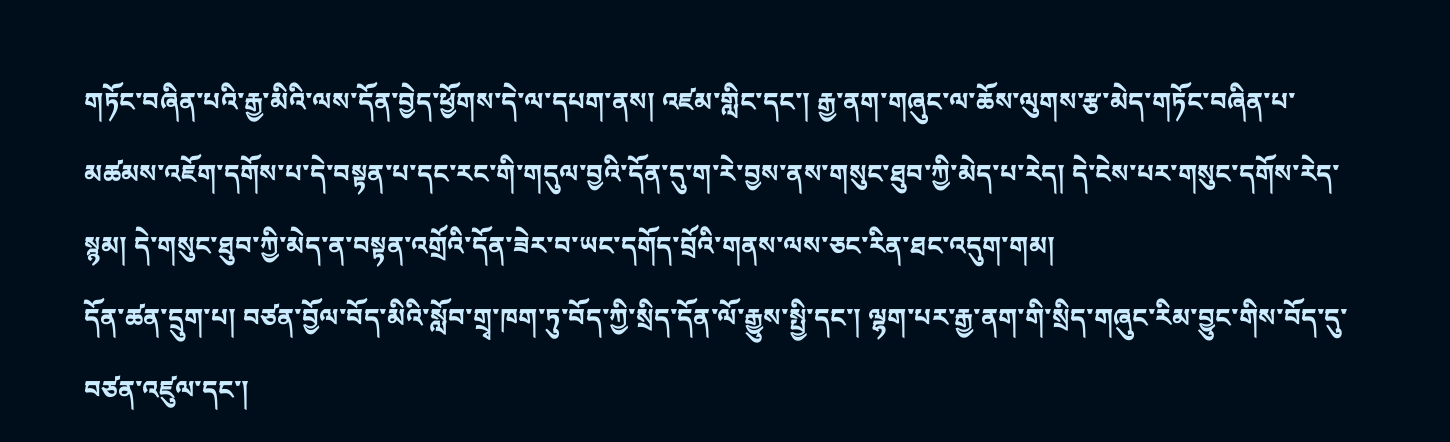གཏོང་བཞིན་པའི་རྒྱ་མིའི་ལས་དོན་བྱེད་ཕྱོགས་དེ་ལ་དཔག་ནས། འཛམ་གླིང་དང་། རྒྱ་ནག་གཞུང་ལ་ཆོས་ལུགས་རྩ་མེད་གཏོང་བཞིན་པ་མཚམས་འཇོག་དགོས་པ་དེ་བསྟན་པ་དང་རང་གི་གདུལ་བྱའི་དོན་དུ་ག་རེ་བྱས་ནས་གསུང་ཐུབ་ཀྱི་མེད་པ་རེད། དེ་ངེས་པར་གསུང་དགོས་རེད་སྙམ། དེ་གསུང་ཐུབ་ཀྱི་མེད་ན་བསྟན་འགྲོའི་དོན་ཟེར་བ་ཡང་དགོད་བྲོའི་གནས་ལས་ཅང་རིན་ཐང་འདུག་གམ།
དོན་ཚན་དྲུག་པ། བཙན་བྱོལ་བོད་མིའི་སློབ་གྲྭ་ཁག་ཏུ་བོད་ཀྱི་སྲིད་དོན་ལོ་རྒྱུས་སྤྱི་དང་། ལྷག་པར་རྒྱ་ནག་གི་སྲིད་གཞུང་རིམ་བྱུང་གིས་བོད་དུ་བཙན་འཛུལ་དང་།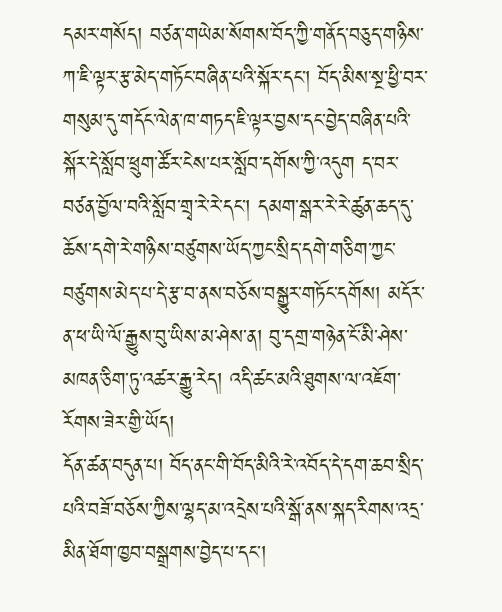དམར་གསོད། བཙན་གཡེམ་སོགས་བོད་ཀྱི་གནོད་བཅུད་གཉིས་ཀ་ཇི་ལྟར་རྩ་མེད་གཏོང་བཞིན་པའི་སྐོར་དང་། བོད་མིས་སྔ་ཕྱི་བར་གསུམ་དུ་གདོང་ལེན་ཁ་གཏད་ཇི་ལྟར་བྱས་དང་བྱེད་བཞིན་པའི་སྐོར་དེ་སློབ་ཕྲུག་ཚོར་ངེས་པར་སློབ་དགོས་ཀྱི་འདུག ད་བར་བཙན་བྱོལ་བའི་སློབ་གྲྭ་རེ་རེ་དང་། དམག་སྒར་རེ་རེ་ཚུན་ཆད་དུ་ཆོས་དགེ་རེ་གཉིས་བཙུགས་ཡོད་ཀྱང་སྲིད་དགེ་གཅིག་ཀྱང་བཙུགས་མེད་པ་དེ་རྩ་བ་ནས་བཅོས་བསྒྱུར་གཏོང་དགོས། མདོར་ན་ཕ་ཡི་ལོ་རྒྱུས་བུ་ཡིས་མ་ཤེས་ན། བུ་དགྲ་གཉེན་ངོ་མི་ཤེས་མཁན་ཅིག་ཏུ་འཚར་རྒྱུ་རེད། འདི་ཚང་མའི་ཐུགས་ལ་འཇོག་རོགས་ཟེར་གྱི་ཡོད།
དོན་ཚན་བདུན་པ། བོད་ནང་གི་བོད་མིའི་རེ་འབོད་དེ་དག་ཆབ་སྲིད་པའི་བཟོ་བཅོས་ཀྱིས་ལྷད་མ་འདྲེས་པའི་སྒོ་ནས་སྐད་རིགས་འདྲ་མིན་ཐོག་ཁྱབ་བསྒྲགས་བྱེད་པ་དང་།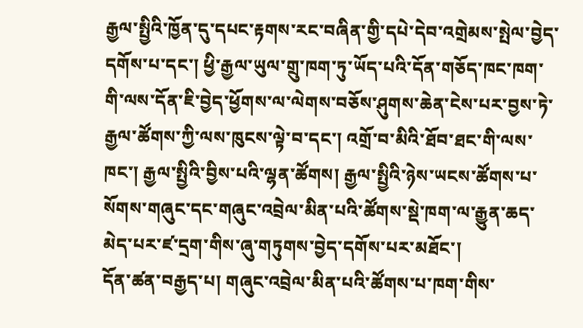རྒྱལ་སྤྱིའི་ཁྱོན་དུ་དཔང་རྟགས་རང་བཞིན་གྱི་དཔེ་དེབ་འགྲེམས་སྤེལ་བྱེད་དགོས་པ་དང་། ཕྱི་རྒྱལ་ཡུལ་གྲུ་ཁག་ཏུ་ཡོད་པའི་དོན་གཅོད་ཁང་ཁག་གི་ལས་དོན་ཇི་བྱེད་ཕྱོགས་ལ་ལེགས་བཅོས་ཤུགས་ཆེན་ངེས་པར་བྱས་ཏེ་རྒྱལ་ཚོགས་ཀྱི་ལས་ཁུངས་ལྟེ་བ་དང་། འགྲོ་བ་མིའི་ཐོབ་ཐང་གི་ལས་ཁང་། རྒྱལ་སྤྱིའི་བྱིས་པའི་ལྷན་ཚོགས། རྒྱལ་སྤྱིའི་ཉེས་ཡངས་ཚོགས་པ་སོགས་གཞུང་དང་གཞུང་འབྲེལ་མིན་པའི་ཚོགས་སྡེ་ཁག་ལ་རྒྱུན་ཆད་མེད་པར་ཛ་དྲག་གིས་ཞུ་གཏུགས་བྱེད་དགོས་པར་མཐོང་།
དོན་ཚན་བརྒྱད་པ། གཞུང་འབྲེལ་མིན་པའི་ཚོགས་པ་ཁག་གིས་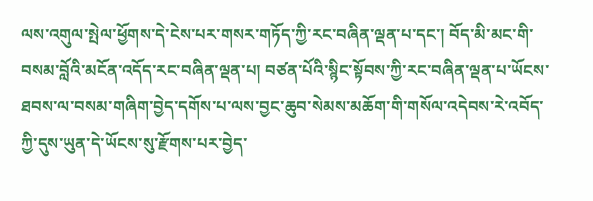ལས་འགུལ་སྤེལ་ཕྱོགས་དེ་ངེས་པར་གསར་གཏོད་ཀྱི་རང་བཞིན་ལྡན་པ་དང་། བོད་མི་མང་གི་བསམ་བློའི་མངོན་འདོད་རང་བཞིན་ལྡན་པ། བཙན་པོའི་སྙིང་སྟོབས་ཀྱི་རང་བཞིན་ལྡན་པ་ཡོངས་ཐབས་ལ་བསམ་གཞིག་བྱེད་དགོས་པ་ལས་བྱང་ཆུབ་སེམས་མཆོག་གི་གསོལ་འདེབས་རེ་འབོད་ཀྱི་དུས་ཡུན་དེ་ཡོངས་སུ་རྫོགས་པར་བྱེད་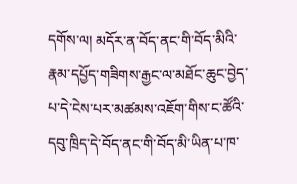དགོས་ལ། མདོར་ན་བོད་ནང་གི་བོད་མིའི་རྣམ་དཔྱོད་གཟིགས་རྒྱང་ལ་མཐོང་ཆུང་བྱེད་པ་དེ་ངེས་པར་མཚམས་འཇོག་གིས་ང་ཚོའི་དབུ་ཁྲིད་དེ་བོད་ནང་གི་བོད་མི་ཡིན་པ་ཁ་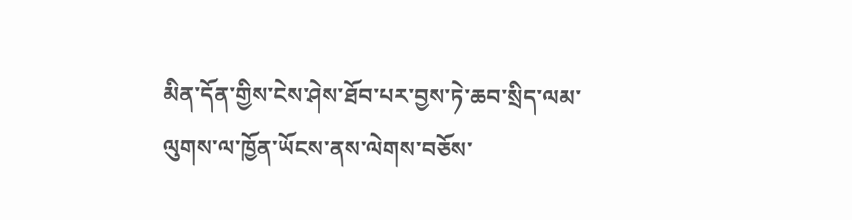མིན་དོན་གྱིས་ངེས་ཤེས་ཐོབ་པར་བྱས་ཏེ་ཆབ་སྲིད་ལམ་ལུགས་ལ་ཁྱོན་ཡོངས་ནས་ལེགས་བཅོས་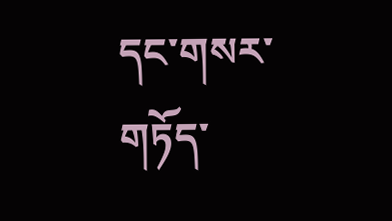དང་གསར་གཏོད་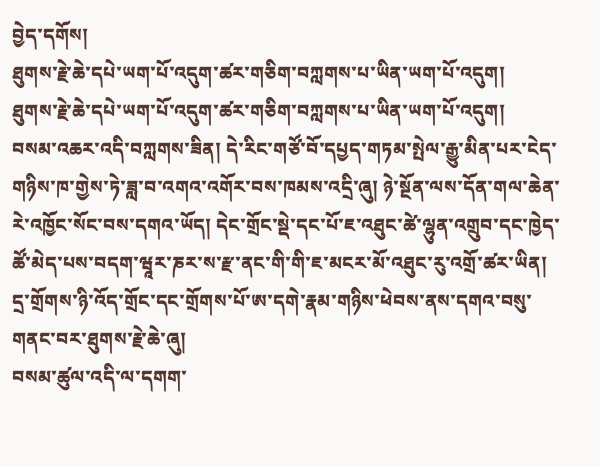བྱེད་དགོས།
ཐུགས་རྗེ་ཆེ་དཔེ་ཡག་པོ་འདུག་ཚར་གཅིག་བཀླགས་པ་ཡིན་ཡག་པོ་འདུག།
ཐུགས་རྗེ་ཆེ་དཔེ་ཡག་པོ་འདུག་ཚར་གཅིག་བཀླགས་པ་ཡིན་ཡག་པོ་འདུག།
བསམ་འཆར་འདི་བཀླགས་ཟིན། དེ་རིང་གཙོ་བོ་དཔྱད་གཏམ་སྤེལ་རྒྱུ་མིན་པར་ངེད་གཉིས་ཁ་གྱེས་ཏེ་ཟླ་བ་འགའ་འགོར་བས་ཁམས་འདྲི་ཞུ། ཉེ་སྔོན་ལས་དོན་གལ་ཆེན་རེ་འཁྱོང་སོང་བས་དགའ་ཡོད། དེང་གྲོང་སྡེ་དང་པོ་ཇ་འཐུང་ཚེ་ལྷུན་འགྲུབ་དང་ཁྱེད་ཚོ་མེད་པས་བདག་ཝཱར་ཎར་ས་རྫ་ནང་གི་གི་ཇ་མངར་མོ་འཐུང་རུ་འགྲོ་ཚར་ཡིན།
དྲ་གྲོགས་ཉི་འོད་གྲོང་དང་གྲོགས་པོ་ཨ་དགེ་རྣམ་གཉིས་ཕེབས་ནས་དགའ་བསུ་གནང་བར་ཐུགས་རྗེ་ཆེ་ཞུ།
བསམ་ཚུལ་འདི་ལ་དགག་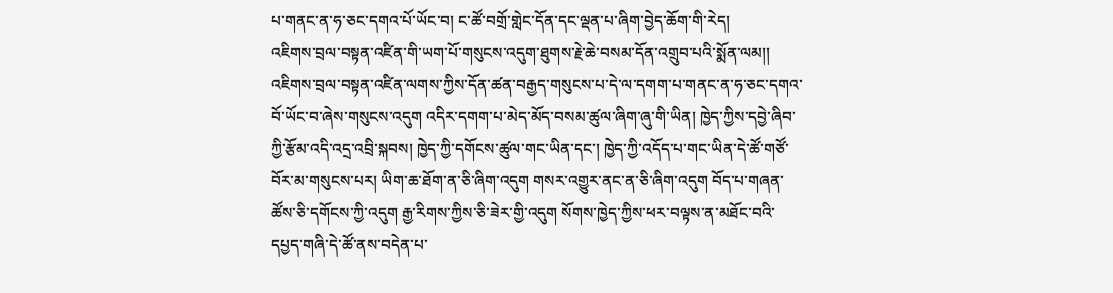པ་གནང་ན་ཧ་ཅང་དགའ་པོ་ཡོང་བ། ང་ཚོ་བགྲོ་གླེང་དོན་དང་ལྡན་པ་ཞིག་བྱེད་ཆོག་གི་རེད།
འཇིགས་བྲལ་བསྟན་འཛིན་གི་ཡག་པོ་གསུངས་འདུག་ཐུགས་རྗེ་ཆེ་བསམ་དོན་འགྲུབ་པའི་སྨོན་ལམ།།
འཇིགས་བྲལ་བསྟན་འཛིན་ལགས་ཀྱིས་དོན་ཚན་བརྒྱད་གསུངས་པ་དེ་ལ་དགག་པ་གནང་ན་ཧ་ཅང་དགའ་བོ་ཡོང་བ་ཞེས་གསུངས་འདུག འདིར་དགག་པ་མེད་མོད་བསམ་ཚུལ་ཞིག་ཞུ་གི་ཡིན། ཁྱེད་ཀྱིས་དབྱེ་ཞིབ་ཀྱི་རྩོམ་འདི་འདྲ་འབྲི་སྐབས། ཁྱེད་ཀྱི་དགོངས་ཚུལ་གང་ཡིན་དང་། ཁྱེད་ཀྱི་འདོད་པ་གང་ཡིན་དེ་ཚོ་གཙོ་བོར་མ་གསུངས་པར། ཡིག་ཆ་ཐོག་ན་ཅི་ཞིག་འདུག གསར་འགྱུར་ནང་ན་ཅི་ཞིག་འདུག བོད་པ་གཞན་ཚོས་ཅི་དགོངས་ཀྱི་འདུག རྒྱ་རིགས་ཀྱིས་ཅི་ཟེར་གྱི་འདུག སོགས་ཁྱེད་ཀྱིས་ཕར་བལྟས་ན་མཐོང་བའི་དཔྱད་གཞི་དེ་ཚོ་ནས་བདེན་པ་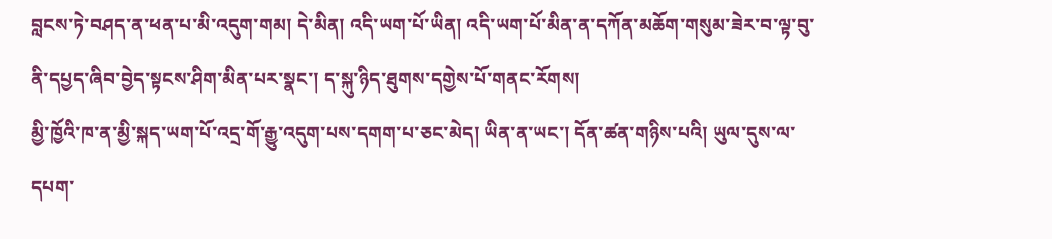བླངས་ཏེ་བཤད་ན་ཕན་པ་མི་འདུག་གམ། དེ་མིན། འདི་ཡག་པོ་ཡིན། འདི་ཡག་པོ་མིན་ན་དཀོན་མཆོག་གསུམ་ཟེར་བ་ལྟ་བུ་ནི་དཔྱད་ཞིབ་བྱེད་སྟངས་ཤིག་མིན་པར་སྣང་། ད་སྐུ་ཉིད་ཐུགས་དགྱེས་པོ་གནང་རོགས།
མྱི་ཁྱོའི་ཁ་ན་མྱི་སྐད་ཡག་པོ་འདྲ་གོ་རྒྱུ་འདུག་པས་དགག་པ་ཅང་མེད། ཡིན་ན་ཡང་། དོན་ཚན་གཉིས་པའི། ཡུལ་དུས་ལ་དཔག་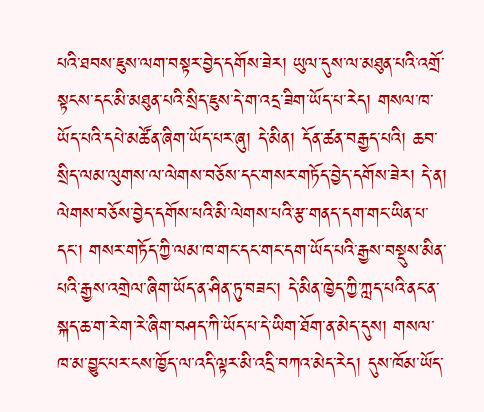པའི་ཐབས་ཇུས་ལག་བསྟར་བྱེད་དགོས་ཟེར། ཡུལ་དུས་ལ་མཐུན་པའི་འགྲོ་སྟངས་དང་མི་མཐུན་པའི་སྲིད་ཇུས་དེ་ག་འདྲ་ཟིག་ཡོད་པ་རེད། གསལ་ཁ་ཡོད་པའི་དཔེ་མཚོན་ཞིག་ཡོད་པར་ཞུ། དེ་མིན། དོན་ཚན་བརྒྱད་པའི། ཆབ་སྲིད་ལམ་ལུགས་ལ་ལེགས་བཅོས་དང་གསར་གཏོད་བྱེད་དགོས་ཟེར། དེ་ན། ལེགས་བཅོས་བྱེད་དགོས་པའི་མི་ལེགས་པའི་རྩ་གནད་དག་གང་ཡིན་པ་དང་། གསར་གཏོད་ཀྱི་ལམ་ཁ་གང་དང་གང་དག་ཡོད་པའི་རྒྱས་བསྡུས་མིན་པའི་རྒྱས་འགྲེལ་ཞིག་ཡོད་ན་ཤིན་ཏུ་བཟང་། དེ་མིན་ཁྱེད་ཀྱི་ཀླད་པའི་ནང་ན་སྐད་ཆ་ག་རེ་ག་རེ་ཞིག་བཤད་ཀི་ཡོད་པ་དེ་ཡིག་ཐོག་ན་མེད་དུས། གསལ་ཁ་མ་བྱུང་པར་ངས་ཁྱོད་ལ་འདི་ལྟར་མི་འདྲི་བཀའ་མེད་རེད། དུས་ཁོམ་ཡོད་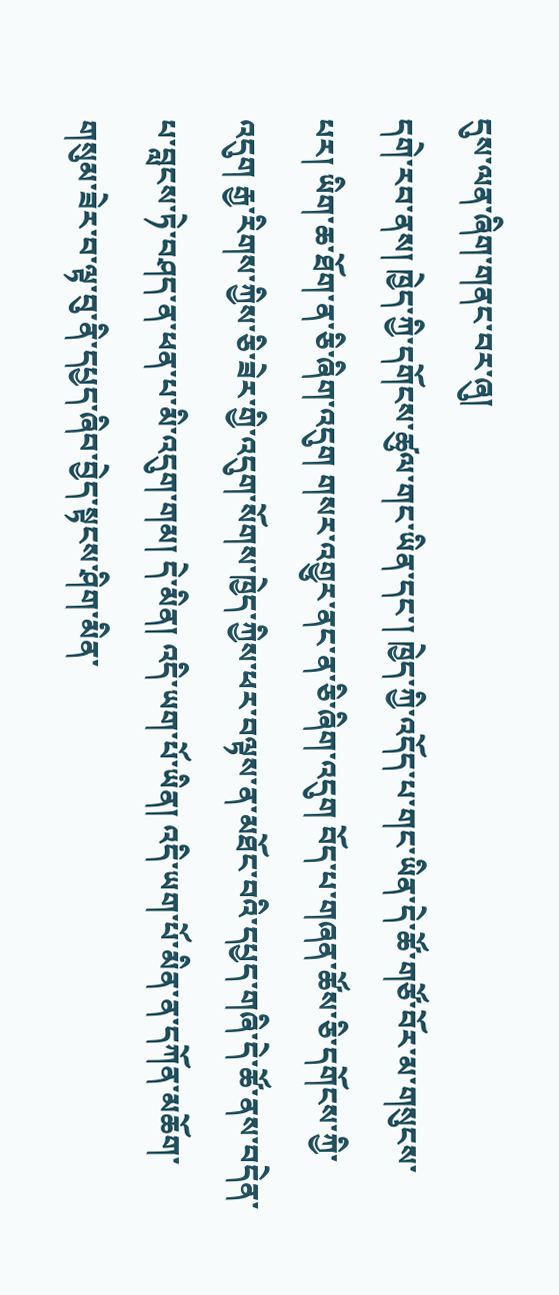དུས་ལན་ཞིག་གནང་བར་ཞུ།
དགེ་རབ་ནས། ཁྱེད་ཀྱི་དགོངས་ཚུལ་གང་ཡིན་དང་། ཁྱེད་ཀྱི་འདོད་པ་གང་ཡིན་དེ་ཚོ་གཙོ་བོར་མ་གསུངས་པར། ཡིག་ཆ་ཐོག་ན་ཅི་ཞིག་འདུག གསར་འགྱུར་ནང་ན་ཅི་ཞིག་འདུག བོད་པ་གཞན་ཚོས་ཅི་དགོངས་ཀྱི་འདུག རྒྱ་རིགས་ཀྱིས་ཅི་ཟེར་གྱི་འདུག་སོགས་ཁྱེད་ཀྱིས་ཕར་བལྟས་ན་མཐོང་བའི་དཔྱད་གཞི་དེ་ཚོ་ནས་བདེན་པ་བླངས་ཏེ་བཤད་ན་ཕན་པ་མི་འདུག་གམ། དེ་མིན། འདི་ཡག་པོ་ཡིན། འདི་ཡག་པོ་མིན་ན་དཀོན་མཆོག་གསུམ་ཟེར་བ་ལྟ་བུ་ནི་དཔྱད་ཞིབ་བྱེད་སྟངས་ཤིག་མིན་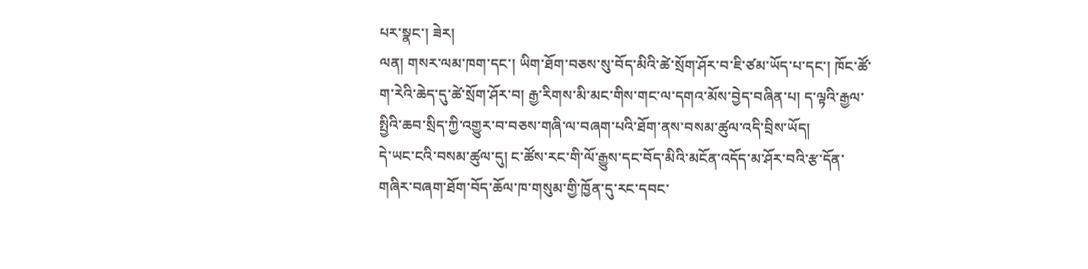པར་སྣང་། ཟེར།
ལན། གསར་ལམ་ཁག་དང་། ཡིག་ཐོག་བཅས་སུ་བོད་མིའི་ཚེ་སྲོག་ཤོར་བ་ཇི་ཙམ་ཡོད་པ་དང་། ཁོང་ཚོ་ག་རེའི་ཆེད་དུ་ཚེ་སྲོག་ཤོར་བ། རྒྱ་རིགས་མི་མང་གིས་གང་ལ་དགའ་མོས་བྱེད་བཞིན་པ། ད་ལྟའི་རྒྱལ་སྤྱིའི་ཆབ་སྲིད་ཀྱི་འགྱུར་བ་བཅས་གཞི་ལ་བཞག་པའི་ཐོག་ནས་བསམ་ཚུལ་འདི་བྲིས་ཡོད།
དེ་ཡང་ངའི་བསམ་ཚུལ་དུ། ང་ཚོས་རང་གི་ལོ་རྒྱུས་དང་བོད་མིའི་མངོན་འདོད་མ་ཤོར་བའི་རྩ་དོན་གཞིར་བཞག་ཐོག་བོད་ཆོལ་ཁ་གསུམ་གྱི་ཁྱོན་དུ་རང་དབང་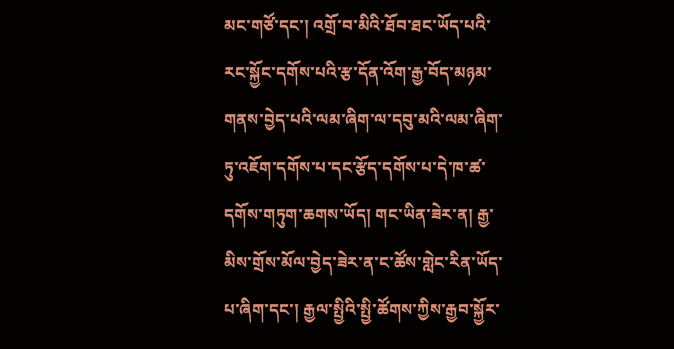མང་གཙོ་དང་། འགྲོ་བ་མིའི་ཐོབ་ཐང་ཡོད་པའི་རང་སྐྱོང་དགོས་པའི་རྩ་དོན་འོག་རྒྱ་བོད་མཉམ་གནས་བྱེད་པའི་ལམ་ཞིག་ལ་དབུ་མའི་ལམ་ཞིག་ཏུ་འཇོག་དགོས་པ་དང་རྩོད་དགོས་པ་དེ་ཁ་ཚ་དགོས་གཏུག་ཆགས་ཡོད། གང་ཡིན་ཟེར་ན། རྒྱ་མིས་གྲོས་མོལ་བྱེད་ཟེར་ན་ང་ཚོས་གླེང་རིན་ཡོད་པ་ཞིག་དང་། རྒྱལ་སྤྱིའི་སྤྱི་ཚོགས་ཀྱིས་རྒྱབ་སྐྱོར་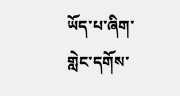ཡོད་པ་ཞིག་གླེང་དགོས་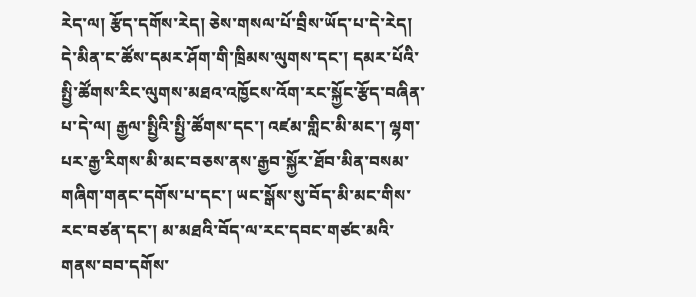རེད་ལ། རྩོད་དགོས་རེད། ཅེས་གསལ་པོ་བྲིས་ཡོད་པ་དེ་རེད།
དེ་མིན་ང་ཚོས་དམར་ཤོག་གི་ཁྲིམས་ལུགས་དང་། དམར་པོའི་སྤྱི་ཚོགས་རིང་ལུགས་མཐའ་འཁྱོངས་འོག་རང་སྐྱོང་རྩོད་བཞིན་པ་དེ་ལ། རྒྱལ་སྤྱིའི་སྤྱི་ཚོགས་དང་། འཛམ་གླིང་མི་མང་། ལྷག་པར་རྒྱ་རིགས་མི་མང་བཅས་ནས་རྒྱབ་སྐྱོར་ཐོབ་མིན་བསམ་གཞིག་གནང་དགོས་པ་དང་། ཡང་སྒོས་སུ་བོད་མི་མང་གིས་རང་བཙན་དང་། མ་མཐའི་བོད་ལ་རང་དབང་གཙང་མའི་གནས་བབ་དགོས་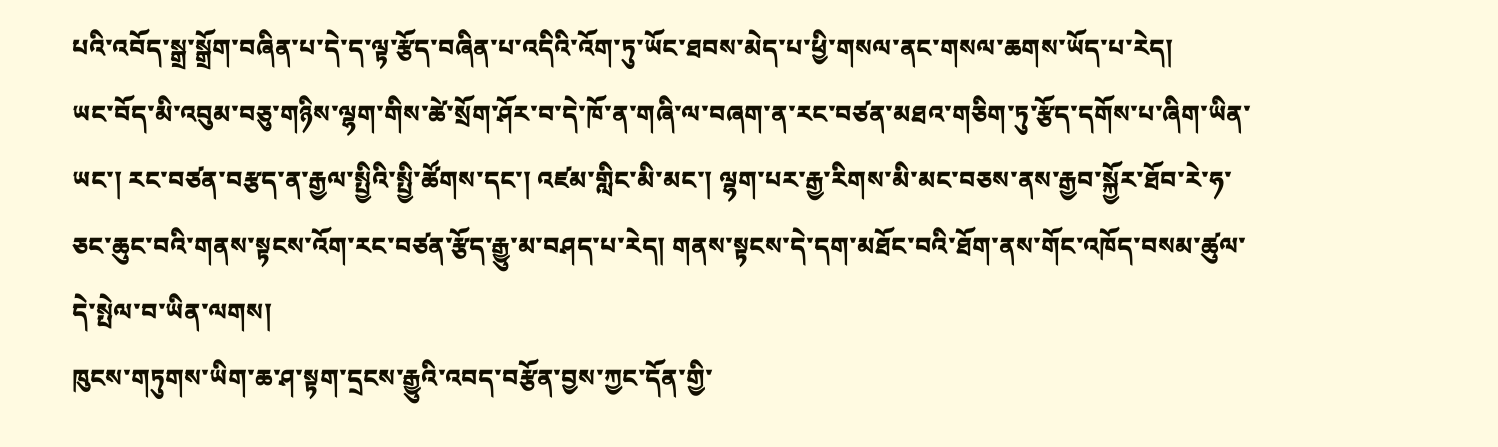པའི་འབོད་སྒྲ་སྒྲོག་བཞིན་པ་དེ་ད་ལྟ་རྩོད་བཞིན་པ་འདིའི་འོག་ཏུ་ཡོང་ཐབས་མེད་པ་ཕྱི་གསལ་ནང་གསལ་ཆགས་ཡོད་པ་རེད།
ཡང་བོད་མི་འབུམ་བཅུ་གཉིས་ལྷག་གིས་ཚེ་སྲོག་ཤོར་བ་དེ་ཁོ་ན་གཞི་ལ་བཞག་ན་རང་བཙན་མཐའ་གཅིག་ཏུ་རྩོད་དགོས་པ་ཞིག་ཡིན་ཡང་། རང་བཙན་བརྩད་ན་རྒྱལ་སྤྱིའི་སྤྱི་ཚོགས་དང་། འཛམ་གླིང་མི་མང་། ལྷག་པར་རྒྱ་རིགས་མི་མང་བཅས་ནས་རྒྱབ་སྐྱོར་ཐོབ་རེ་ཧ་ཅང་ཆུང་བའི་གནས་སྟངས་འོག་རང་བཙན་རྩོད་རྒྱུ་མ་བཤད་པ་རེད། གནས་སྟངས་དེ་དག་མཐོང་བའི་ཐོག་ནས་གོང་འཁོད་བསམ་ཚུལ་དེ་སྤེལ་བ་ཡིན་ལགས།
ཁུངས་གཏུགས་ཡིག་ཆ་ཤ་སྟག་དྲངས་རྒྱུའི་འབད་བརྩོན་བྱས་ཀྱང་དོན་གྱི་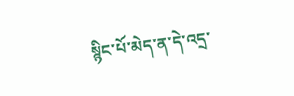སྙིང་པོ་མེད་ན་དེ་འདྲ་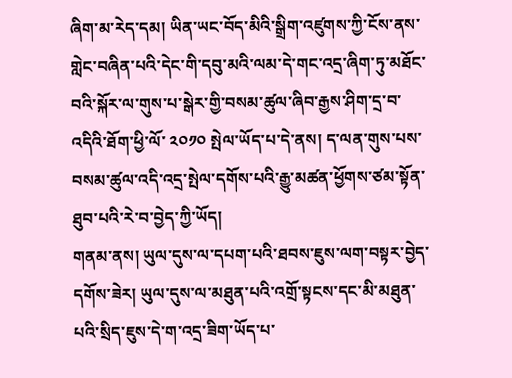ཞིག་མ་རེད་དམ། ཡིན་ཡང་བོད་མིའི་སྒྲིག་འཛུགས་ཀྱི་ངོས་ནས་གླེང་བཞིན་པའི་དེང་གི་དབུ་མའི་ལམ་དེ་གང་འདྲ་ཞིག་ཏུ་མཐོང་བའི་སྐོར་ལ་གུས་པ་སྒེར་གྱི་བསམ་ཚུལ་ཞིབ་རྒྱས་ཤིག་དྲ་བ་འདིའི་ཐོག་ཕྱི་ལོ་ ༢༠༡༠ སྤེལ་ཡོད་པ་དེ་ནས། ད་ལན་གུས་པས་བསམ་ཚུལ་འདི་འདྲ་སྤེལ་དགོས་པའི་རྒྱུ་མཚན་ཕྱོགས་ཙམ་སྟོན་ཐུབ་པའི་རེ་བ་བྱེད་ཀྱི་ཡོད།
གནམ་ནས། ཡུལ་དུས་ལ་དཔག་པའི་ཐབས་ཇུས་ལག་བསྟར་བྱེད་དགོས་ཟེར། ཡུལ་དུས་ལ་མཐུན་པའི་འགྲོ་སྟངས་དང་མི་མཐུན་པའི་སྲིད་ཇུས་དེ་ག་འདྲ་ཟིག་ཡོད་པ་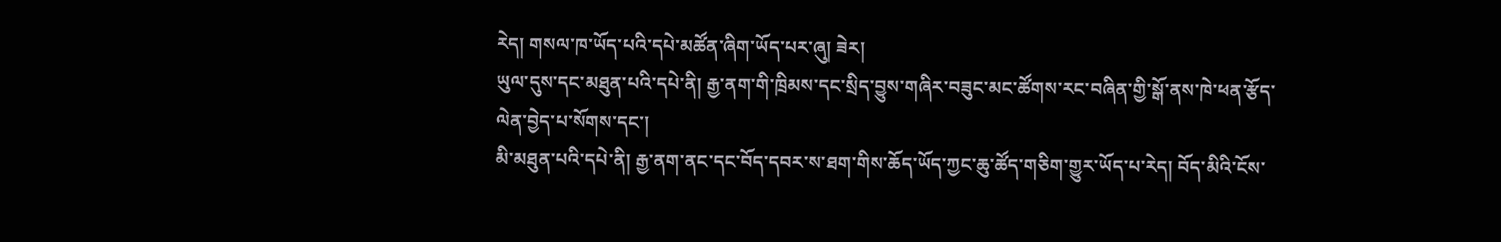རེད། གསལ་ཁ་ཡོད་པའི་དཔེ་མཚོན་ཞིག་ཡོད་པར་ཞུ། ཟེར།
ཡུལ་དུས་དང་མཐུན་པའི་དཔེ་ནི། རྒྱ་ནག་གི་ཁྲིམས་དང་སྲིད་བྱུས་གཞིར་བཟུང་མང་ཚོགས་རང་བཞིན་གྱི་སྒོ་ནས་ཁེ་ཕན་རྩོད་ལེན་བྱེད་པ་སོགས་དང་།
མི་མཐུན་པའི་དཔེ་ནི། རྒྱ་ནག་ནང་དང་བོད་དབར་ས་ཐག་གིས་ཆོད་ཡོད་ཀྱང་ཆུ་ཚོད་གཅིག་གྱུར་ཡོད་པ་རེད། བོད་མིའི་ངོས་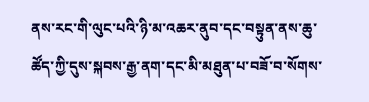ནས་རང་གི་ལུང་པའི་ཉི་མ་འཆར་ནུབ་དང་བསྟུན་ནས་ཆུ་ཚོད་ཀྱི་དུས་སྐབས་རྒྱ་ནག་དང་མི་མཐུན་པ་བཟོ་བ་སོགས་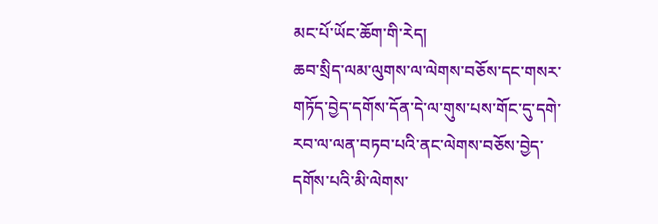མང་པོ་ཡོང་ཆོག་གི་རེད།
ཆབ་སྲིད་ལམ་ལུགས་ལ་ལེགས་བཅོས་དང་གསར་གཏོད་བྱེད་དགོས་དོན་དེ་ལ་གུས་པས་གོང་དུ་དགེ་རབ་ལ་ལན་བཏབ་པའི་ནང་ལེགས་བཅོས་བྱེད་དགོས་པའི་མི་ལེགས་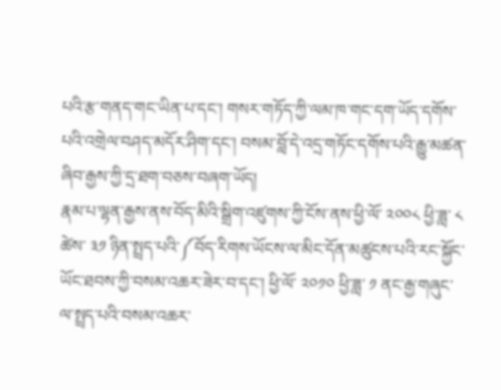པའི་རྩ་གནད་གང་ཡིན་པ་དང་། གསར་གཏོད་ཀྱི་ལམ་ཁ་གང་དག་ཡོད་དགོས་པའི་འགྲེལ་བཤད་མདོར་ཤིག་དང་། བསམ་བློ་དེ་འདྲ་གཏོང་དགོས་པའི་རྒྱུ་མཚན་ཞིབ་རྒྱས་ཀྱི་དྲ་ཐག་བཅས་བཞག་ཡོད།
རྣམ་པ་ལྷན་རྒྱས་ནས་བོད་མིའི་སྒྲིག་འཛུགས་ཀྱི་ངོས་ནས་ཕྱི་ལོ་ ༢༠༠༨ ཕྱི་ཟླ་ ༨ ཚེས་ ༣༡ ཉིན་སྤྲད་པའི་༼བོད་རིགས་ཡོངས་ལ་མིང་དོན་མཚུངས་པའི་རང་སྐྱོང་ཡོང་ཐབས་ཀྱི་བསམ་འཆར་ཟེར་བ་དང་། ཕྱི་ལོ་ ༢༠༡༠ ཕྱི་ཟླ་ ༡ ནང་རྒྱ་གཞུང་ལ་སྤྲད་པའི་བསམ་འཆར་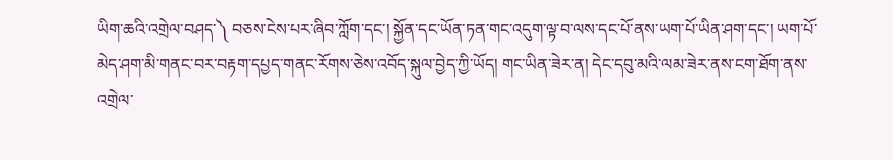ཡིག་ཆའི་འགྲེལ་བཤད་༽ བཅས་ངེས་པར་ཞིབ་ཀློག་དང་། སྐྱོན་དང་ཡོན་ཏན་གང་འདུག་ལྟ་བ་ལས་དང་པོ་ནས་ཡག་པོ་ཡིན་ཤག་དང་། ཡག་པོ་མེད་ཤག་མི་གནང་བར་བརྟག་དཔྱད་གནང་རོགས་ཅེས་འབོད་སྐུལ་བྱེད་ཀྱི་ཡོད། གང་ཡིན་ཟེར་ན། དེང་དབུ་མའི་ལམ་ཟེར་ནས་ངག་ཐོག་ནས་འགྲེལ་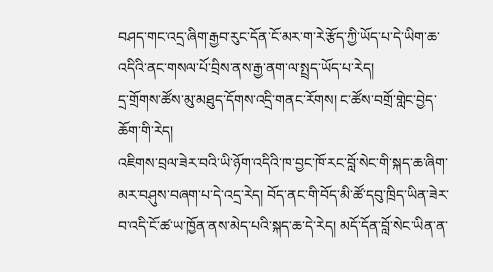བཤད་གང་འདྲ་ཞིག་རྒྱབ་རུང་དོན་ངོ་མར་ག་རེ་རྩོད་ཀྱི་ཡོད་པ་དེ་ཡིག་ཆ་འདིའི་ནང་གསལ་པོ་བྲིས་ནས་རྒྱ་ནག་ལ་སྤྲད་ཡོད་པ་རེད།
དྲ་གྲོགས་ཚོས་མུ་མཐུད་དོགས་འདྲི་གནང་རོགས། ང་ཚོས་བགྲོ་གླེང་བྱེད་ཆོག་གི་རེད།
འཇིགས་བྲལ་ཟེར་བའི་ཡི་ཉོག་འདིའི་ཁ་བྱང་ཁོ་རང་བློ་སེང་གི་སྐད་ཆ་ཞིག་མར་བཤུས་བཞག་པ་དེ་འདྲ་རེད། བོད་ནང་གི་བོད་མི་ཚོ་དབུ་ཁྲིད་ཡིན་ཟེར་བ་འདི་ངོ་ཚ་ཡ་ཁྱོན་ནས་མེད་པའི་སྐད་ཆ་དེ་རེད། མདོ་དོན་བློ་སེང་ཡིན་ན་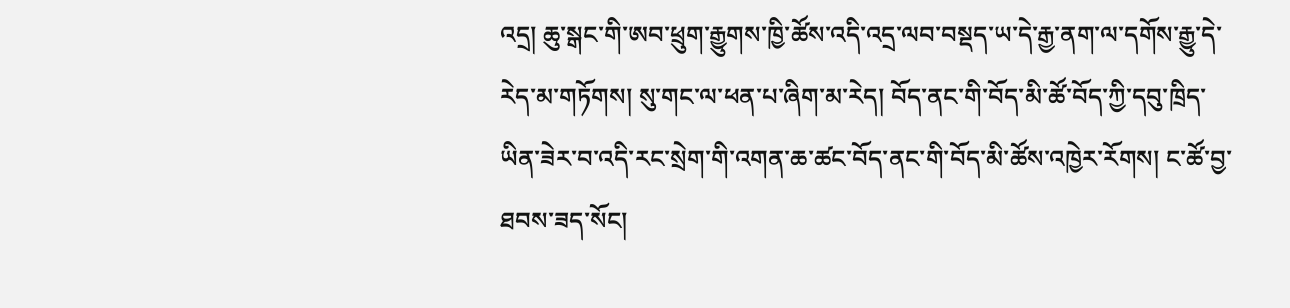འདྲ། ཆུ་སྒང་གི་ཨབ་ཕྲུག་རྒྱུགས་ཁྱི་ཚོས་འདི་འདྲ་ལབ་བསྡད་ཡ་དེ་རྒྱ་ནག་ལ་དགོས་རྒྱུ་དེ་རེད་མ་གཏོགས། སུ་གང་ལ་ཕན་པ་ཞིག་མ་རེད། བོད་ནང་གི་བོད་མི་ཚོ་བོད་ཀྱི་དབུ་ཁྲིད་ཡིན་ཟེར་བ་འདི་རང་སྲེག་གི་འགན་ཆ་ཚང་བོད་ནང་གི་བོད་མི་ཚོས་འཁྱེར་རོགས། ང་ཚོ་བྱ་ཐབས་ཟད་སོང།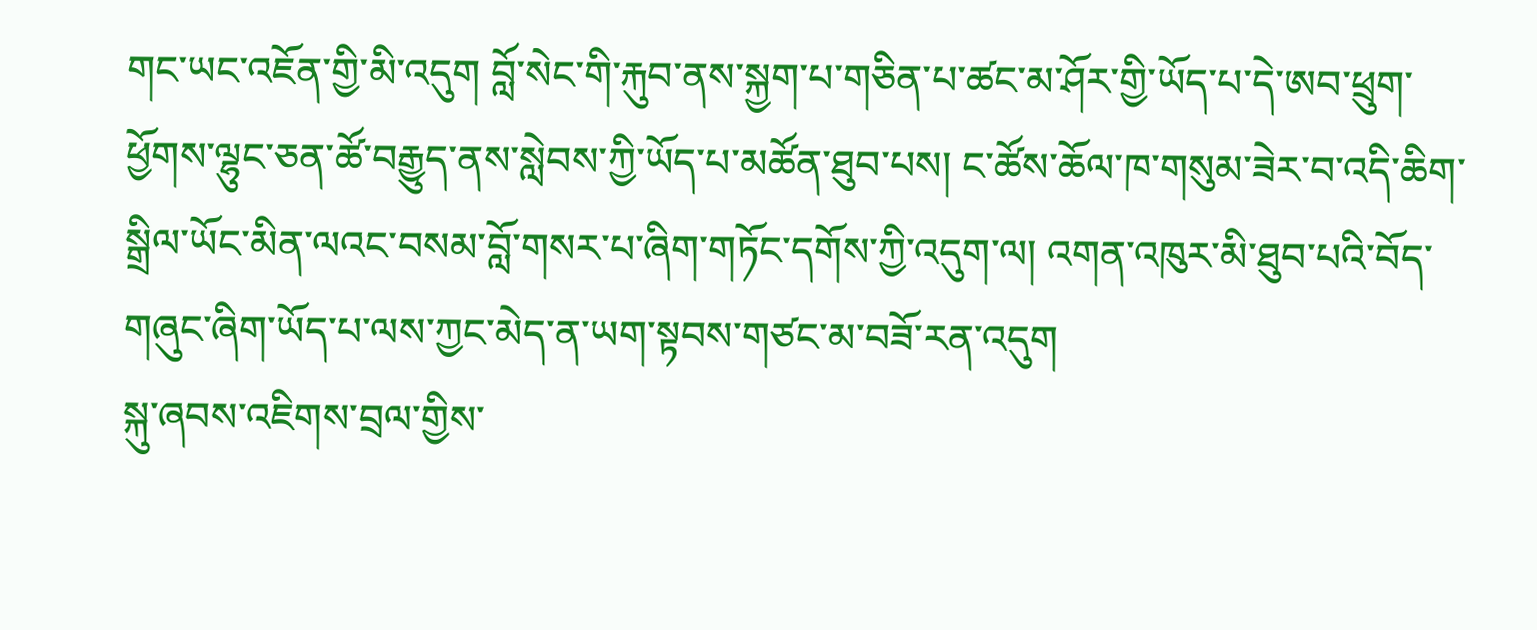གང་ཡང་འཇོན་གྱི་མི་འདུག བློ་སེང་གི་རྐུབ་ནས་སྐྱག་པ་གཅིན་པ་ཚང་མ་ཤོར་གྱི་ཡོད་པ་དེ་ཨབ་ཕྲུག་ཕྱོགས་ལྷུང་ཅན་ཚོ་བརྒྱུད་ནས་སླེབས་ཀྱི་ཡོད་པ་མཚོན་ཐུབ་པས། ང་ཚོས་ཆོལ་ཁ་གསུམ་ཟེར་བ་འདི་ཆིག་སྒྲིལ་ཡོང་མིན་ལའང་བསམ་བློ་གསར་པ་ཞིག་གཏོང་དགོས་ཀྱི་འདུག་ལ། འགན་འཁུར་མི་ཐུབ་པའི་བོད་གཞུང་ཞིག་ཡོད་པ་ལས་ཀྱང་མེད་ན་ཡག་སྟབས་གཙང་མ་བཟོ་རན་འདུག
སྐུ་ཞབས་འཇིགས་བྲལ་གྱིས་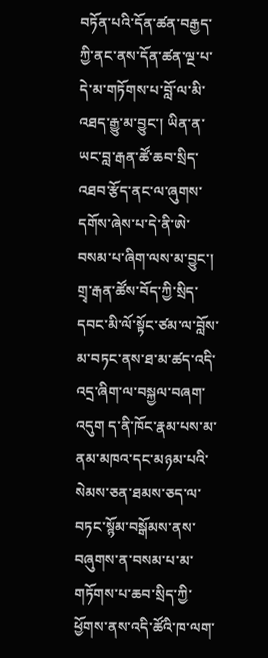བཏོན་པའི་དོན་ཚན་བརྒྱད་ཀྱི་ནང་ནས་དོན་ཚན་ལྔ་པ་དེ་མ་གཏོགས་པ་བློ་ལ་མི་འཐད་རྒྱུ་མ་བྱུང་། ཡིན་ན་ཡང་བླ་རྒན་ཚོ་ཆབ་སྲིད་འཐབ་རྩོད་ནང་ལ་ཞུགས་དགོས་ཞེས་པ་དེ་ནི་ཨེ་བསམ་པ་ཞིག་ལས་མ་བྱུང་། གྲྭ་རྒན་ཚོས་བོད་ཀྱི་སྲིད་དབང་མི་ལོ་སྟོང་ཙམ་ལ་བློས་མ་བཏང་ནས་ཐ་མ་ཚད་འདི་འདྲ་ཞིག་ལ་བསྐྱལ་བཞག་འདུག ད་ནི་ཁོང་རྣམ་པས་མ་ནམ་མཁའ་དང་མཉམ་པའི་སེམས་ཅན་ཐམས་ཅད་ལ་བཏང་སྙོམ་བསྒོམས་ནས་བཞུགས་ན་བསམ་པ་མ་གཏོགས་པ་ཆབ་སྲིད་ཀྱི་ཕྱོགས་ནས་འདི་ཚོའི་ཁ་ལག་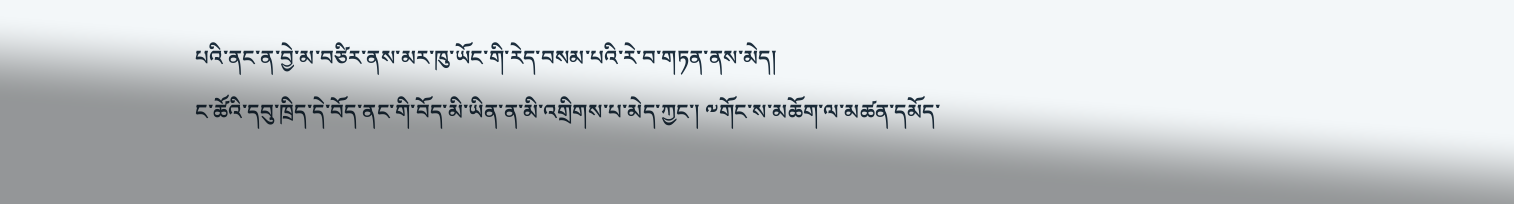པའི་ནང་ན་བྱེ་མ་བཙིར་ནས་མར་ཁུ་ཡོང་གི་རེད་བསམ་པའི་རེ་བ་གཏན་ནས་མེད།
ང་ཚོའི་དབུ་ཁྲིད་དེ་བོད་ནང་གི་བོད་མི་ཡིན་ན་མི་འགྲིགས་པ་མེད་ཀྱང་། ༸གོང་ས་མཆོག་ལ་མཚན་དམོད་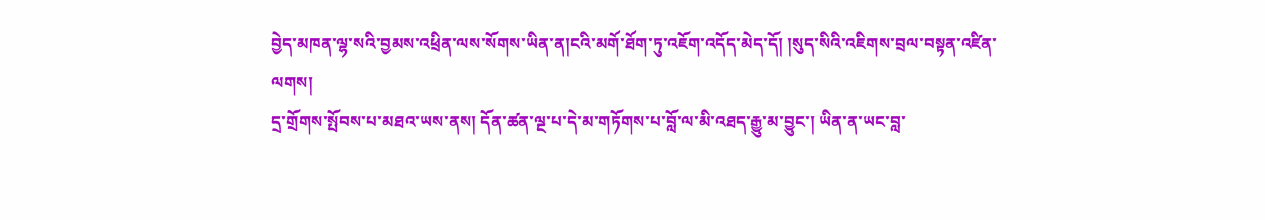བྱེད་མཁན་ལྷ་སའི་བྱམས་འཕྲིན་ལས་སོགས་ཡིན་ན།ངའི་མགོ་ཐོག་ཏུ་འཇོག་འདོད་མེད་དོ། །སུད་སིའི་འཇིགས་བྲལ་བསྟན་འཛིན་ལགས།
དྲ་གྲོགས་སྤོབས་པ་མཐའ་ཡས་ནས། དོན་ཚན་ལྔ་པ་དེ་མ་གཏོགས་པ་བློ་ལ་མི་འཐད་རྒྱུ་མ་བྱུང་། ཡིན་ན་ཡང་བླ་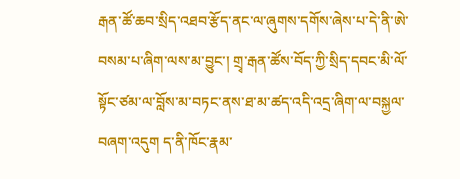རྒན་ཚོ་ཆབ་སྲིད་འཐབ་རྩོད་ནང་ལ་ཞུགས་དགོས་ཞེས་པ་དེ་ནི་ཨེ་བསམ་པ་ཞིག་ལས་མ་བྱུང་། གྲྭ་རྒན་ཚོས་བོད་ཀྱི་སྲིད་དབང་མི་ལོ་སྟོང་ཙམ་ལ་བློས་མ་བཏང་ནས་ཐ་མ་ཚད་འདི་འདྲ་ཞིག་ལ་བསྐྱལ་བཞག་འདུག ད་ནི་ཁོང་རྣམ་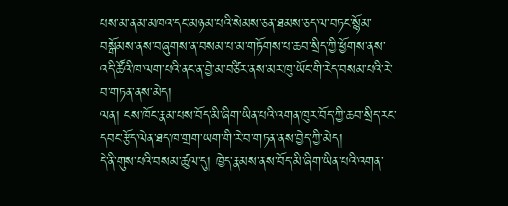པས་མ་ནམ་མཁའ་དང་མཉམ་པའི་སེམས་ཅན་ཐམས་ཅད་ལ་བཏང་སྙོམ་བསྒོམས་ནས་བཞུགས་ན་བསམ་པ་མ་གཏོགས་པ་ཆབ་སྲིད་ཀྱི་ཕྱོགས་ནས་འདི་ཚོའི་ཁ་ལག་པའི་ནང་ན་བྱེ་མ་བཙིར་ནས་མར་ཁུ་ཡོང་གི་རེད་བསམ་པའི་རེ་བ་གཏན་ནས་མེད།
ལན། ངས་ཁོང་རྣམ་པས་བོད་མི་ཞིག་ཡིན་པའི་འགན་ཁུར་བོད་ཀྱི་ཆབ་སྲིད་རང་དབང་རྩོད་ལེན་ཐད་ཁ་གྲག་ཡག་གི་རེ་བ་གཏན་ནས་བྱེད་ཀྱི་མེད།
དེ་ནི་གུས་པའི་བསམ་ཚུལ་དུ། ཁྱེད་རྣམས་ནས་བོད་མི་ཞིག་ཡིན་པའི་འགན་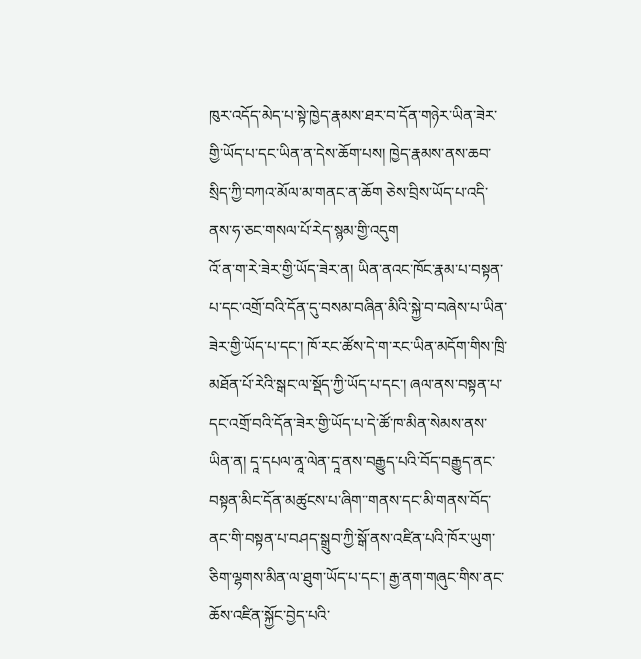ཁུར་འདོད་མེད་པ་སྟེ་ཁྱེད་རྣམས་ཐར་བ་དོན་གཉེར་ཡིན་ཟེར་གྱི་ཡོད་པ་དང་ཡིན་ན་དེས་ཆོག་པས། ཁྱེད་རྣམས་ནས་ཆབ་སྲིད་ཀྱི་བཀའ་མོལ་མ་གནང་ན་ཆོག ཅེས་བྲིས་ཡོད་པ་འདི་ནས་ཧ་ཅང་གསལ་པོ་རེད་སྙམ་གྱི་འདུག
འོ་ན་ག་རེ་ཟེར་གྱི་ཡོད་ཟེར་ན། ཡིན་ནའང་ཁོང་རྣམ་པ་བསྟན་པ་དང་འགྲོ་བའི་དོན་དུ་བསམ་བཞིན་མིའི་སྐྱེ་བ་བཞེས་པ་ཡིན་ཟེར་གྱི་ཡོད་པ་དང་། ཁོ་རང་ཚོས་དེ་ག་རང་ཡིན་མདོག་གིས་ཁྲི་མཐོན་པོ་རེའི་སྒང་ལ་སྡོད་ཀྱི་ཡོད་པ་དང་། ཞལ་ནས་བསྟན་པ་དང་འགྲོ་བའི་དོན་ཟེར་གྱི་ཡོད་པ་དེ་ཚོ་ཁ་མིན་སེམས་ནས་ཡིན་ན། དཱ་དཔལ་ནཱ་ལེན་དཱ་ནས་བརྒྱུད་པའི་བོད་བརྒྱུད་ནང་བསྟན་མིང་དོན་མཚུངས་པ་ཞིག་་གནས་དང་མི་གནས་བོད་ནང་གི་བསྟན་པ་བཤད་སྒྲུབ་ཀྱི་སྒོ་ནས་འཛིན་པའི་ཁོར་ཡུག་ཅིག་ལྷགས་མིན་ལ་ཐུག་ཡོད་པ་དང་། རྒྱ་ནག་གཞུང་གིས་ནང་ཆོས་འཛིན་སྐྱོང་བྱེད་པའི་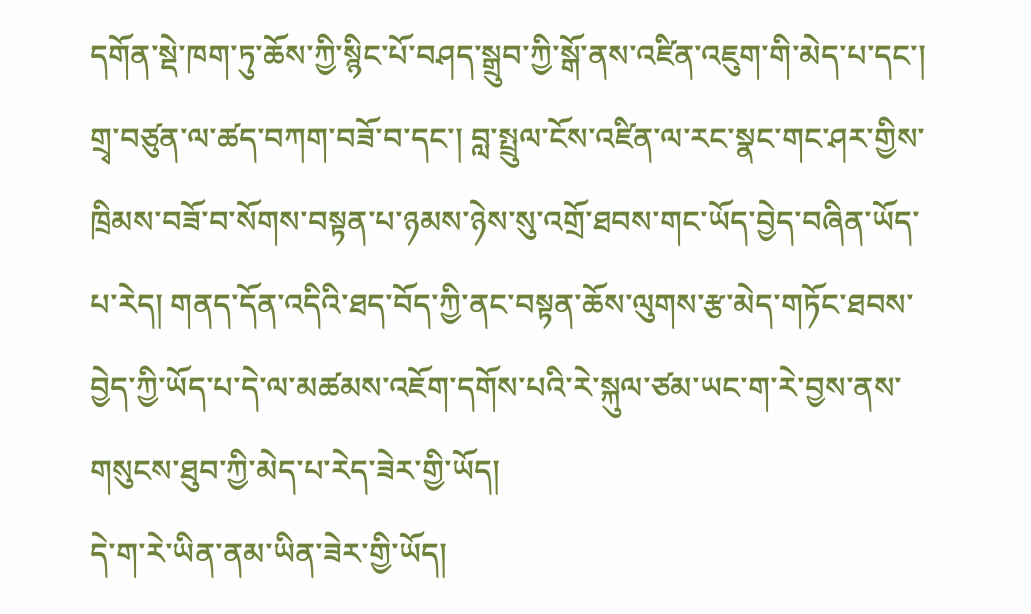དགོན་སྡེ་ཁག་ཏུ་ཆོས་ཀྱི་སྙིང་པོ་བཤད་སྒྲུབ་ཀྱི་སྒོ་ནས་འཛིན་འཇུག་གི་མེད་པ་དང་། གྲྭ་བཙུན་ལ་ཚད་བཀག་བཟོ་བ་དང་། བླ་སྤྲུལ་ངོས་འཛིན་ལ་རང་སྣང་གང་ཤར་གྱིས་ཁྲིམས་བཟོ་བ་སོགས་བསྟན་པ་ཉམས་ཉེས་སུ་འགྲོ་ཐབས་གང་ཡོད་བྱེད་བཞིན་ཡོད་པ་རེད། གནད་དོན་འདིའི་ཐད་བོད་ཀྱི་ནང་བསྟན་ཆོས་ལུགས་རྩ་མེད་གཏོང་ཐབས་བྱེད་ཀྱི་ཡོད་པ་དེ་ལ་མཚམས་འཇོག་དགོས་པའི་རེ་སྐུལ་ཙམ་ཡང་ག་རེ་བྱས་ནས་གསུངས་ཐུབ་ཀྱི་མེད་པ་རེད་ཟེར་གྱི་ཡོད།
དེ་ག་རེ་ཡིན་ནམ་ཡིན་ཟེར་གྱི་ཡོད།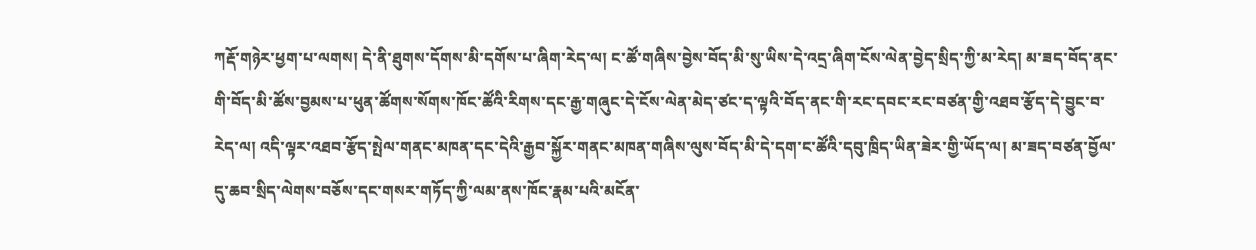ཀརྡོ་གཉེར་ཕྱག་པ་ལགས། དེ་ནི་ཐུགས་དོགས་མི་དགོས་པ་ཞིག་རེད་ལ། ང་ཚོ་གཞིས་བྱེས་བོད་མི་སུ་ཡིས་དེ་འདྲ་ཞིག་ངོས་ལེན་བྱེད་སྲིད་ཀྱི་མ་རེད། མ་ཟད་བོད་ནང་གི་བོད་མི་ཚོས་བྱམས་པ་ཕུན་ཚོགས་སོགས་ཁོང་ཚོའི་རིགས་དང་རྒྱ་གཞུང་དེ་ངོས་ལེན་མེད་ཙང་ད་ལྟའི་བོད་ནང་གི་རང་དབང་རང་བཙན་གྱི་འཐབ་རྩོད་དེ་བྱུང་བ་རེད་ལ། འདི་ལྟར་འཐབ་རྩོད་སྤེལ་གནང་མཁན་དང་དེའི་རྒྱབ་སྐྱོར་གནང་མཁན་གཞིས་ལུས་བོད་མི་དེ་དག་ང་ཚོའི་དབུ་ཁྲིད་ཡིན་ཟེར་གྱི་ཡོད་ལ། མ་ཟད་བཙན་བྱོལ་དུ་ཆབ་སྲིད་ལེགས་བཅོས་དང་གསར་གཏོད་ཀྱི་ལམ་ནས་ཁོང་རྣམ་པའི་མངོན་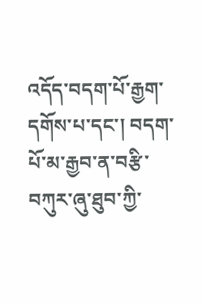འདོད་བདག་པོ་རྒྱག་དགོས་པ་དང་། བདག་པོ་མ་རྒྱབ་ན་བརྩི་བཀུར་ཞུ་ཐུབ་ཀྱི་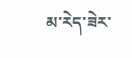མ་རེད་ཟེར་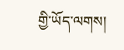གྱི་ཡོད་ལགས།